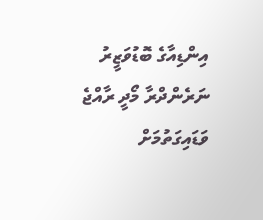އިންޑިއާގެ ބޮޑުވަޒީރު ނަރެންދްރާ މޯދީ ރާއްޖެ ވަޑައިގަތުމަށް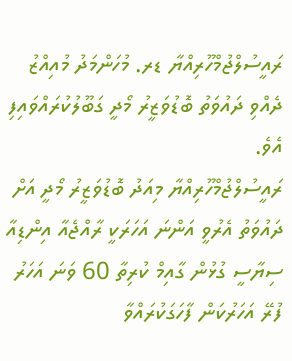ރައީސުލްޖުމްހޫރިއްޔާ ޑރ. މުހަންމަދު މުއިއްޒު ދެއްވި ދައުވަތު ބޮޑުވަޒީރު މޯދީ ގަބޫލުކުރައްވައިފި އެވެ.
ރައީސުލްޖުމްހޫރިއްޔާ މިއަދު ބޮޑުވަޒީރު މޯދީ އަށް ދައުވަތު އެރުވީ އަންނަ އަހަރަކީ ރާއްޖެއާ އިންޑިއާ ސިޔާސީ ގުޅުން ގާއިމް ކުރިތާ 60 ވަނަ އަހަރު ފުރޭ އަހަރުކަން ފާހަގަކުރައްވާ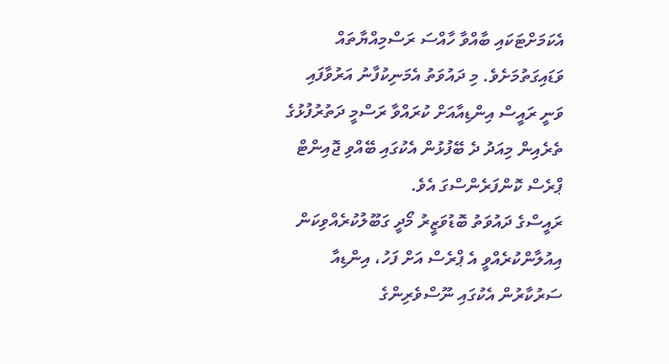އެކަމަށްޓަކައި ބާއްވާ ހާއްސަ ރަސްމިއްޔާތައް ވަޑައިގަތުމަށެވެ. މި ދައުވަތު އެމަނިކުފާނު އަރުވާފައި ވަނީ ރައީސް އިންޑިއާއަށް ކުރައްވާ ރަސްމީ ދަތުރުފުޅުގެ ތެރެއިން މިއަދު ދެ ބޭފުޅުން އެކުގައި ބޭއްވި ޖޮއިންޓް ޕްރެސް ކޮންފަރެންސްގަ އެވެ.
ރައީސްގެ ދައުވަތު ބޮޑުވަޒީރު މޯދީ ގަބޫލުކުރެއްވިކަން އިއުލާންކުރެއްވީ އެ ޕްރެސް އަށް ފަހު، އިންޑިއާ ސަރުކާރުން އެކުގައި ނޫސްވެރިންގެ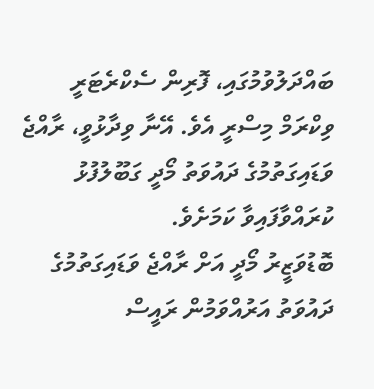ބައްދަލުވުމުގައި، ފޮރިން ސެކްރެޓަރީ ވިކްރަމް މިސްރީ އެވެ. އޭނާ ވިދާޅުވީ، ރާއްޖެ ވަޑައިގަތުމުގެ ދައުވަތު މޯދީ ގަބޫލުފުޅު ކުރައްވާފައިވާ ކަމަށެވެ.
ބޮޑުވަޒީރު މޯދީ އަށް ރާއްޖެ ވަޑައިގަތުމުގެ ދައުވަތު އަރުއްވަމުން ރައީސް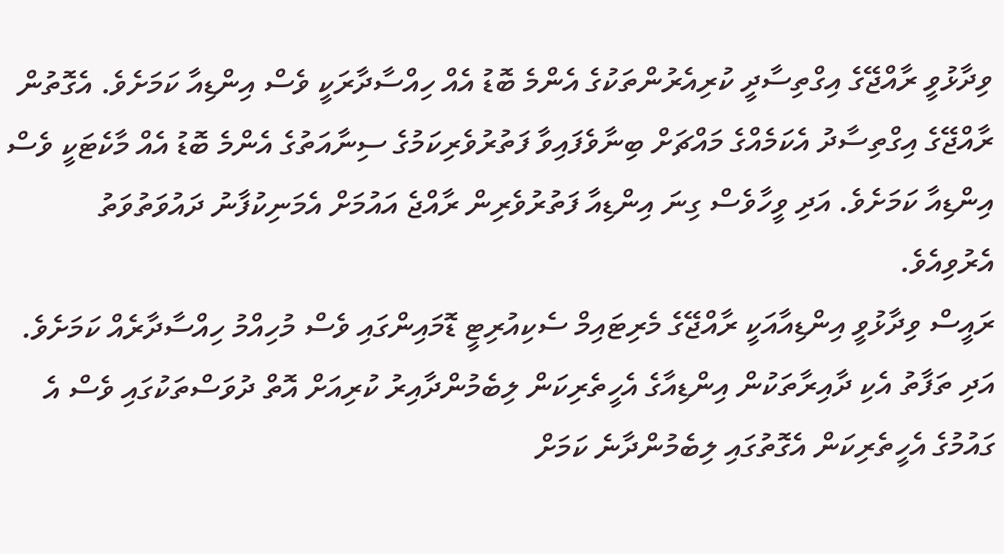ވިދާޅުވީ ރާއްޖޭގެ އިގްތިސާދީ ކުރިއެރުންތަކުގެ އެންމެ ބޮޑު އެއް ހިއްސާދާރަކީ ވެސް އިންޑިއާ ކަމަށެވެ. އެގޮތުން ރާއްޖޭގެ އިގްތިސާދު އެކަމެއްގެ މައްޗަށް ބިނާވެފައިވާ ފަތުރުވެރިކަމުގެ ސިނާއަތުގެ އެންމެ ބޮޑު އެއް މާކެޓަކީ ވެސް އިންޑިއާ ކަމަށެވެ. އަދި ވީހާވެސް ގިނަ އިންޑިއާ ފަތުރުވެރިން ރާއްޖެ އައުމަށް އެމަނިކުފާނު ދައުވަތުވަތު އެރުވިއެވެ.
ރައީސް ވިދާޅުވީ އިންޑިއާއަކީ ރާއްޖޭގެ މެރިޓައިމް ސެކިއުރިޓީ ޑޮމައިންގައި ވެސް މުހިއްމު ހިއްސާދާރެއް ކަމަށެވެ. އަދި ތަފާތު އެކި ދާއިރާތަކުން އިންޑިއާގެ އެހީތެރިކަން ލިބެމުންދާއިރު ކުރިއަށް އޮތް ދުވަސްތަކުގައި ވެސް އެ ގައުމުގެ އެހީތެރިކަން އެގޮތުގައި ލިބެމުންދާނެ ކަމަށް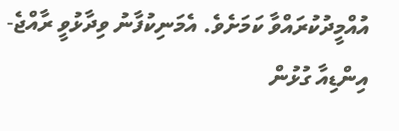އުއްމީދުކުރައްވާ ކަމަށެވެ. އެމަނިކުފާނު ވިދާޅުވީ ރާއްޖެ-އިންޑިއާ ގުޅުން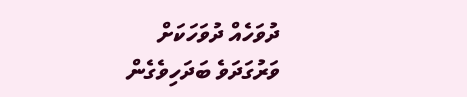ދުވަހެއް ދުވަހަކަށް ވަރުގަދަވެ ބަދަހިވެގެން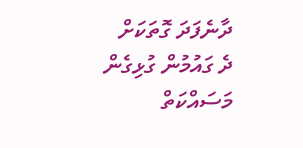ދާނެފަދަ ގޮތަކަށް ދެ ގައުމުން ގުޅިގެން މަސައްކަތް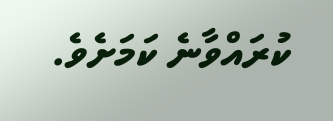ކުރައްވާނެ ކަމަށެވެ.